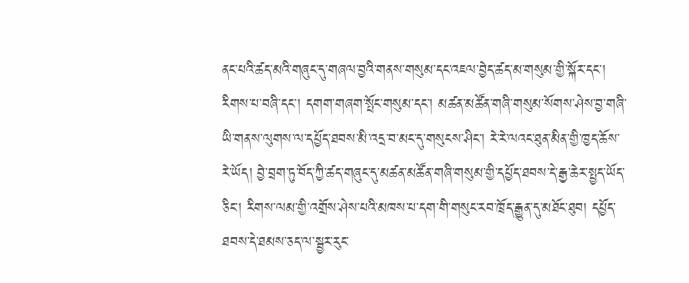ནང་པའི་ཚད་མའི་གཞུང་དུ་གཞལ་བྱའི་གནས་གསུམ་དང་འཇལ་བྱེད་ཚད་མ་གསུམ་གྱི་སྐོར་དང་། རིགས་པ་བཞི་དང་། དགག་གཞག་སྤོང་གསུམ་དང་། མཚན་མཚོན་གཞི་གསུམ་སོགས་ཤེས་བྱ་གཞི་ཡི་གནས་ལུགས་ལ་དཔྱོད་ཐབས་མི་འདྲ་བ་མང་དུ་གསུངས་ཤིང་། རེ་རེ་ལའང་ཐུན་མིན་གྱི་ཁྱད་ཆོས་རེ་ཡོད། བྱེ་བྲག་ཏུ་བོད་ཀྱི་ཚད་གཞུང་དུ་མཚན་མཚོན་གཞི་གསུམ་གྱི་དཔྱོད་ཐབས་དེ་རྒྱ་ཆེར་སྤྱད་ཡོད་ཅིང་། རིགས་ལམ་གྱི་འགྲོས་ཤེས་པའི་མཁས་པ་དག་གི་གསུང་རབ་ཁྲོད་རྒྱུན་དུ་མཐོང་ཐུབ། དཔྱོད་ཐབས་དེ་ཐམས་ཅད་ལ་སྦྱར་རུང་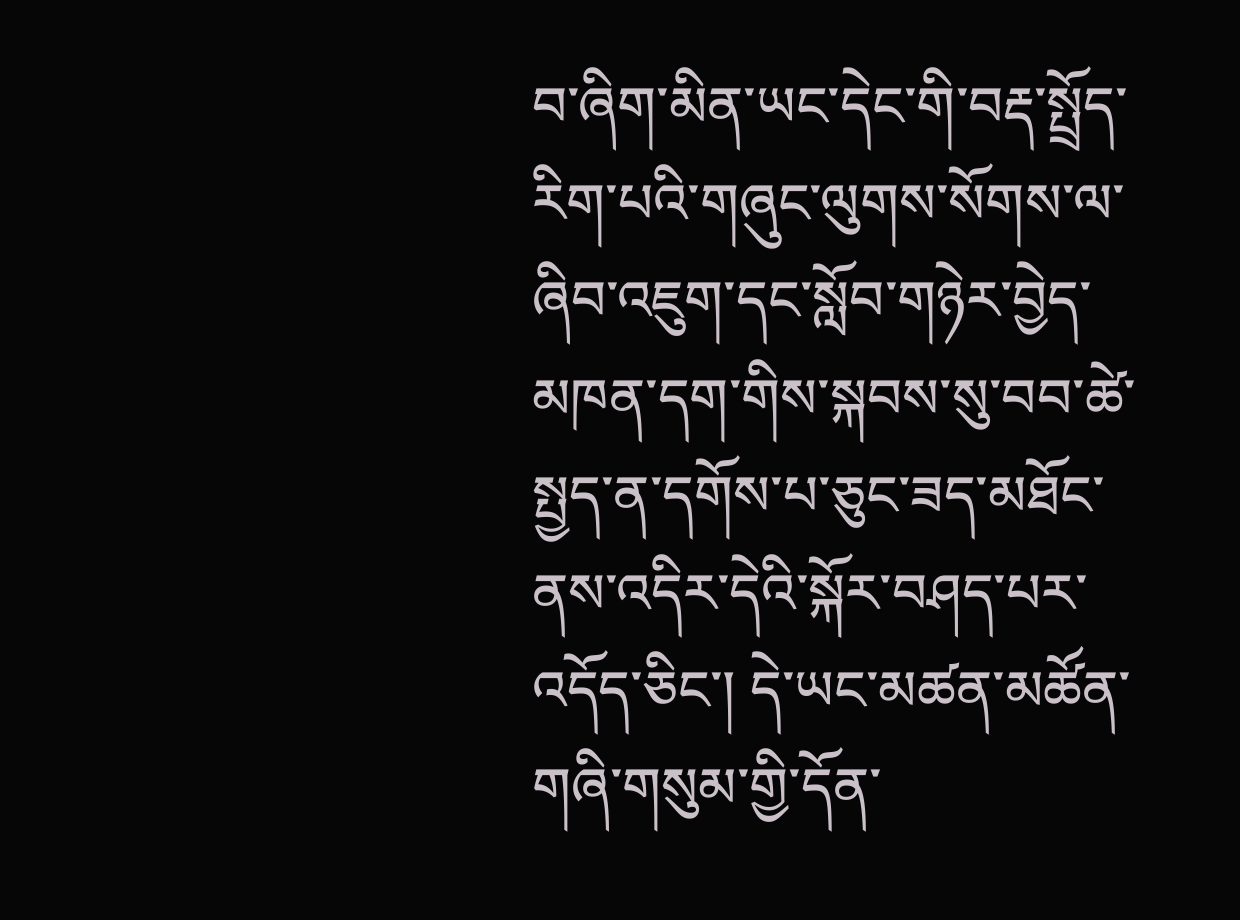བ་ཞིག་མིན་ཡང་དེང་གི་བརྡ་སྤྲོད་རིག་པའི་གཞུང་ལུགས་སོགས་ལ་ཞིབ་འཇུག་དང་སློབ་གཉེར་བྱེད་མཁན་དག་གིས་སྐབས་སུ་བབ་ཚེ་སྤྱད་ན་དགོས་པ་ཅུང་ཟད་མཐོང་ནས་འདིར་དེའི་སྐོར་བཤད་པར་འདོད་ཅིང་། དེ་ཡང་མཚན་མཚོན་གཞི་གསུམ་གྱི་དོན་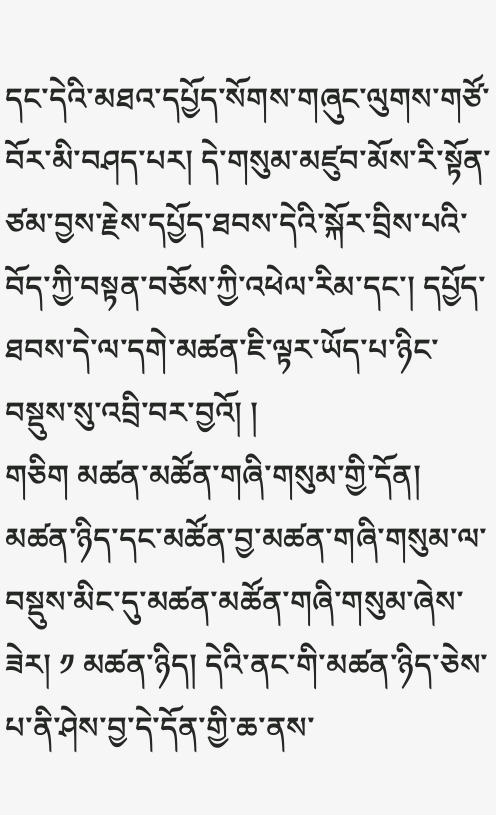དང་དེའི་མཐའ་དཔྱོད་སོགས་གཞུང་ལུགས་གཙོ་བོར་མི་བཤད་པར། དེ་གསུམ་མཛུབ་མོས་རི་སྟོན་ཙམ་བྱས་རྗེས་དཔྱོད་ཐབས་དེའི་སྐོར་བྲིས་པའི་བོད་ཀྱི་བསྟན་བཅོས་ཀྱི་འཕེལ་རིམ་དང་། དཔྱོད་ཐབས་དེ་ལ་དགེ་མཚན་ཇི་ལྟར་ཡོད་པ་ཉིང་བསྡུས་སུ་འབྲི་བར་བྱའོ། །
གཅིག མཚན་མཚོན་གཞི་གསུམ་གྱི་དོན།
མཚན་ཉིད་དང་མཚོན་བྱ་མཚན་གཞི་གསུམ་ལ་བསྡུས་མིང་དུ་མཚན་མཚོན་གཞི་གསུམ་ཞེས་ཟེར། ༡ མཚན་ཉིད། དེའི་ནང་གི་མཚན་ཉིད་ཅེས་པ་ནི་ཤེས་བྱ་དེ་དོན་གྱི་ཆ་ནས་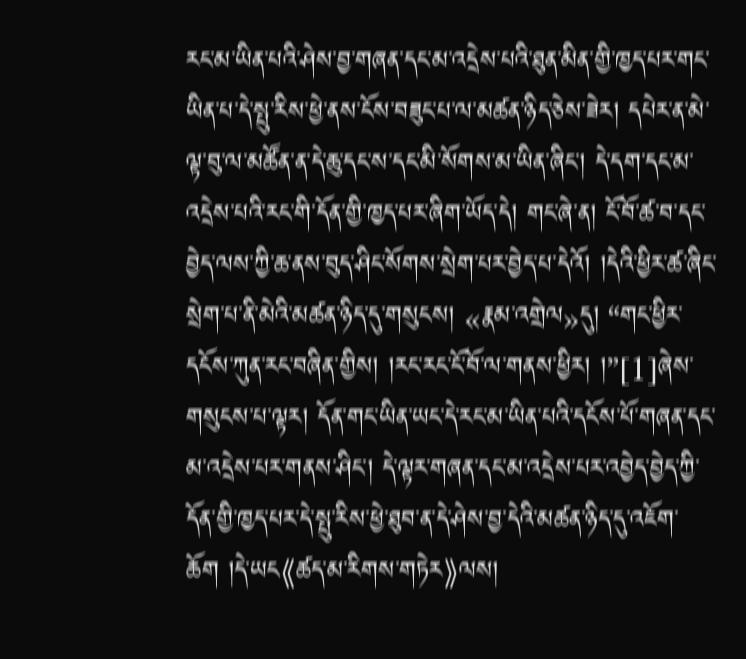རང་མ་ཡིན་པའི་ཤེས་བྱ་གཞན་དང་མ་འདྲེས་པའི་ཐུན་མིན་གྱི་ཁྱད་པར་གང་ཡིན་པ་དེ་སྤུ་རིས་ཕྱེ་ནས་ངོས་བཟུང་པ་ལ་མཚན་ཉིད་ཅེས་ཟེར། དཔེར་ན་མེ་ལྟ་བུ་ལ་མཚོན་ན་དེ་ཆུ་དང་ས་དང་མི་སོགས་མ་ཡིན་ཞིང་། དེ་དག་དང་མ་འདྲེས་པའི་རང་གི་དོན་གྱི་ཁྱད་པར་ཞིག་ཡོད་དེ། གང་ཞེ་ན། ངོ་བོ་ཚ་བ་དང་བྱེད་ལས་ཀྱི་ཆ་ནས་བུད་ཤིང་སོགས་སྲེག་པར་བྱེད་པ་དེའོ། །དེའི་ཕྱིར་ཚ་ཞིང་སྲེག་པ་ནི་མེའི་མཚན་ཉིད་དུ་གསུངས། «རྣམ་འགྲེལ»དུ། “གང་ཕྱིར་དངོས་ཀུན་རང་བཞིན་གྱིས། །རང་རང་ངོ་བོ་ལ་གནས་ཕྱིར། །”[1]ཞེས་གསུངས་པ་ལྟར། དོན་གང་ཡིན་ཡང་དེ་རང་མ་ཡིན་པའི་དངོས་པོ་གཞན་དང་མ་འདྲེས་པར་གནས་ཤིང་། དེ་ལྟར་གཞན་དང་མ་འདྲེས་པར་འབྱེད་བྱེད་ཀྱི་དོན་གྱི་ཁྱད་པར་དེ་སྤུ་རིས་ཕྱེ་ཐུབ་ན་དེ་ཤེས་བྱ་དེའི་མཚན་ཉིད་དུ་འཇོག་ཆོག །དེ་ཡང《ཚད་མ་རིགས་གཏེར》ལས།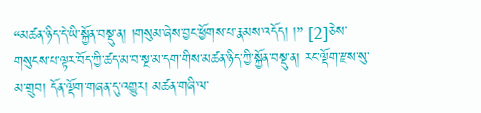“མཚན་ཉིད་དེ་ཡི་སྐྱོན་བསྡུ་ན། །གསུམ་ཞེས་བྱང་ཕྱོགས་པ་རྣམས་འདོད། །” [2]ཅེས་གསུངས་པ་ལྟར་བོད་ཀྱི་ཚད་མ་བ་སྔ་མ་དག་གིས་མཚན་ཉིད་ཀྱི་སྐྱོན་བསྡུ་ན། རང་ལྡོག་རྫས་སུ་མ་གྲུབ། དོན་ལྡོག་གཞན་དུ་འགྱུར། མཚན་གཞི་ལ་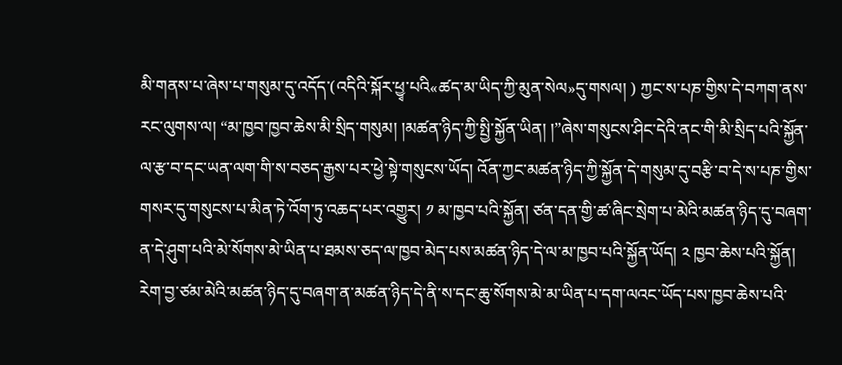མི་གནས་པ་ཞེས་པ་གསུམ་དུ་འདོད་(འདིའི་སྐོར་ཕྱྭ་པའི«ཚད་མ་ཡིད་ཀྱི་མུན་སེལ»དུ་གསལ། ) ཀྱང་ས་པཎ་གྱིས་དེ་བཀག་ནས་རང་ལུགས་ལ། “མ་ཁྱབ་ཁྱབ་ཆེས་མི་སྲིད་གསུམ། །མཚན་ཉིད་ཀྱི་སྤྱི་སྐྱོན་ཡིན། །”ཞེས་གསུངས་ཤིང་དེའི་ནང་གི་མི་སྲིད་པའི་སྐྱོན་ལ་རྩ་བ་དང་ཡན་ལག་གི་ས་བཅད་རྒྱས་པར་ཕྱེ་སྟེ་གསུངས་ཡོད། འོན་ཀྱང་མཚན་ཉིད་ཀྱི་སྐྱོན་དེ་གསུམ་དུ་བརྩི་བ་དེ་ས་པཎ་གྱིས་གསར་དུ་གསུངས་པ་མིན་ཏེ་འོག་ཏུ་འཆད་པར་འགྱུར། ༡ མ་ཁྱབ་པའི་སྐྱོན། ཙན་དན་གྱི་ཚ་ཞིང་སྲེག་པ་མེའི་མཚན་ཉིད་དུ་བཞག་ན་དེ་ཤུག་པའི་མེ་སོགས་མེ་ཡིན་པ་ཐམས་ཅད་ལ་ཁྱབ་མེད་པས་མཚན་ཉིད་དེ་ལ་མ་ཁྱབ་པའི་སྐྱོན་ཡོད། ༢ ཁྱབ་ཆེས་པའི་སྐྱོན། རེག་བྱ་ཙམ་མེའི་མཚན་ཉིད་དུ་བཞག་ན་མཚན་ཉིད་དེ་ནི་ས་དང་ཆུ་སོགས་མེ་མ་ཡིན་པ་དག་ལའང་ཡོད་པས་ཁྱབ་ཆེས་པའི་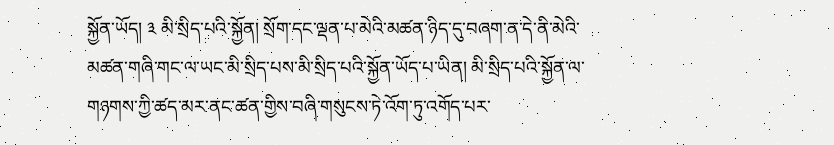སྐྱོན་ཡོད། ༣ མི་སྲིད་པའི་སྐྱོན། སྲོག་དང་ལྡན་པ་མེའི་མཚན་ཉིད་དུ་བཞག་ན་དེ་ནི་མེའི་མཚན་གཞི་གང་ལ་ཡང་མི་སྲིད་པས་མི་སྲིད་པའི་སྐྱོན་ཡོད་པ་ཡིན། མི་སྲིད་པའི་སྐྱོན་ལ་གཉགས་ཀྱི་ཚད་མར་ནང་ཚན་གྱིས་བཞི་གསུངས་ཏེ་འོག་ཏུ་འགོད་པར་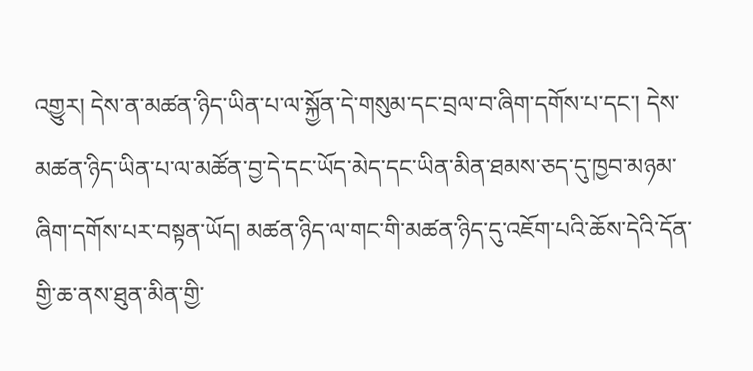འགྱུར། དེས་ན་མཚན་ཉིད་ཡིན་པ་ལ་སྐྱོན་དེ་གསུམ་དང་བྲལ་བ་ཞིག་དགོས་པ་དང་། དེས་མཚན་ཉིད་ཡིན་པ་ལ་མཚོན་བྱ་དེ་དང་ཡོད་མེད་དང་ཡིན་མིན་ཐམས་ཅད་དུ་ཁྱབ་མཉམ་ཞིག་དགོས་པར་བསྟན་ཡོད། མཚན་ཉིད་ལ་གང་གི་མཚན་ཉིད་དུ་འཇོག་པའི་ཆོས་དེའི་དོན་གྱི་ཆ་ནས་ཐུན་མིན་གྱི་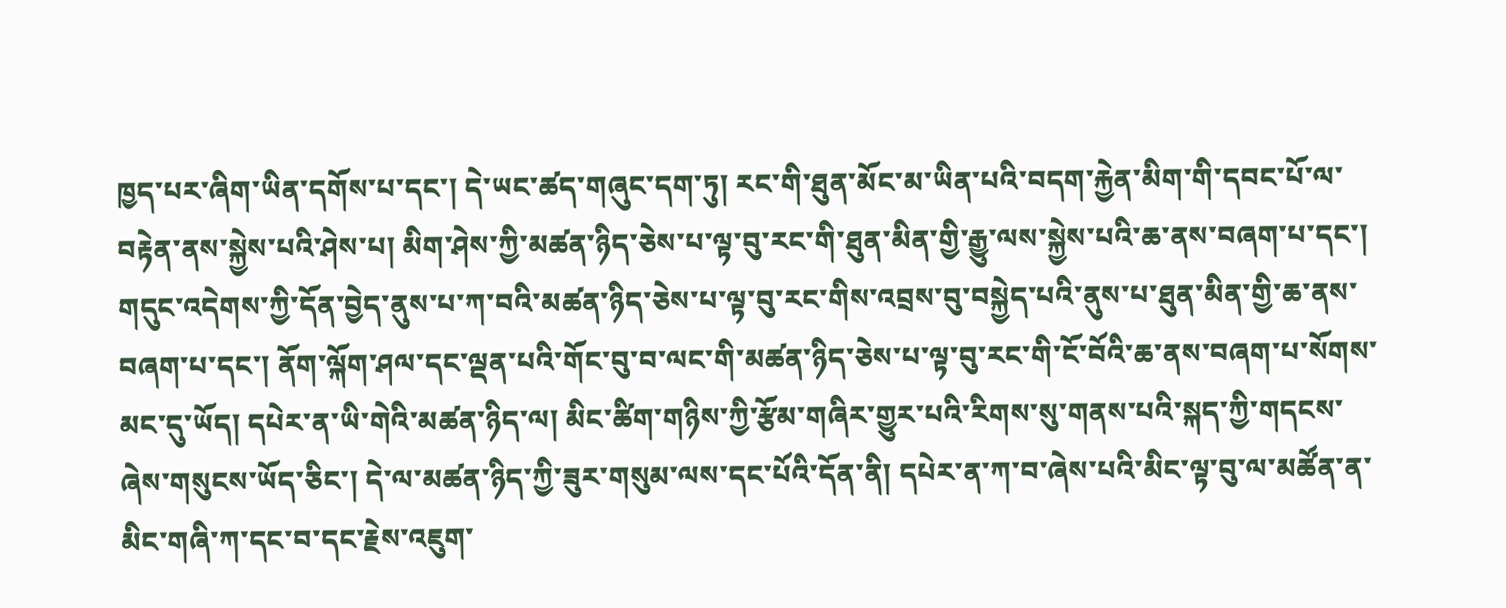ཁྱད་པར་ཞིག་ཡིན་དགོས་པ་དང་། དེ་ཡང་ཚད་གཞུང་དག་ཏུ། རང་གི་ཐུན་མོང་མ་ཡིན་པའི་བདག་རྐྱེན་མིག་གི་དབང་པོ་ལ་བརྟེན་ནས་སྐྱེས་པའི་ཤེས་པ། མིག་ཤེས་ཀྱི་མཚན་ཉིད་ཅེས་པ་ལྟ་བུ་རང་གི་ཐུན་མིན་གྱི་རྒྱུ་ལས་སྐྱེས་པའི་ཆ་ནས་བཞག་པ་དང་། གདུང་འདེགས་ཀྱི་དོན་བྱེད་ནུས་པ་ཀ་བའི་མཚན་ཉིད་ཅེས་པ་ལྟ་བུ་རང་གིས་འབྲས་བུ་བསྐྱེད་པའི་ནུས་པ་ཐུན་མིན་གྱི་ཆ་ནས་བཞག་པ་དང་། ནོག་ལྐོག་ཤལ་དང་ལྡན་པའི་གོང་བུ་བ་ལང་གི་མཚན་ཉིད་ཅེས་པ་ལྟ་བུ་རང་གི་ངོ་བོའི་ཆ་ནས་བཞག་པ་སོགས་མང་དུ་ཡོད། དཔེར་ན་ཡི་གེའི་མཚན་ཉིད་ལ། མིང་ཚིག་གཉིས་ཀྱི་རྩོམ་གཞིར་གྱུར་པའི་རིགས་སུ་གནས་པའི་སྐད་ཀྱི་གདངས་ཞེས་གསུངས་ཡོད་ཅིང་། དེ་ལ་མཚན་ཉིད་ཀྱི་ཟུར་གསུམ་ལས་དང་པོའི་དོན་ནི། དཔེར་ན་ཀ་བ་ཞེས་པའི་མིང་ལྟ་བུ་ལ་མཚོན་ན་མིང་གཞི་ཀ་དང་བ་དང་རྗེས་འཇུག་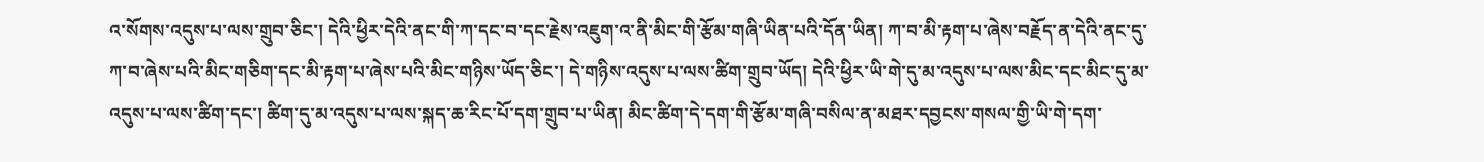འ་སོགས་འདུས་པ་ལས་གྲུབ་ཅིང་། དེའི་ཕྱིར་དེའི་ནང་གི་ཀ་དང་བ་དང་རྗེས་འཇུག་འ་ནི་མིང་གི་རྩོམ་གཞི་ཡིན་པའི་དོན་ཡིན། ཀ་བ་མི་རྟག་པ་ཞེས་བརྗོད་ན་དེའི་ནང་དུ་ཀ་བ་ཞེས་པའི་མིང་གཅིག་དང་མི་རྟག་པ་ཞེས་པའི་མིང་གཉིས་ཡོད་ཅིང་། དེ་གཉིས་འདུས་པ་ལས་ཚིག་གྲུབ་ཡོད། དེའི་ཕྱིར་ཡི་གེ་དུ་མ་འདུས་པ་ལས་མིང་དང་མིང་དུ་མ་འདུས་པ་ལས་ཚིག་དང་། ཚིག་དུ་མ་འདུས་པ་ལས་སྐད་ཆ་རིང་པོ་དག་གྲུབ་པ་ཡིན། མིང་ཚིག་དེ་དག་གི་རྩོམ་གཞི་བསིལ་ན་མཐར་དབྱངས་གསལ་གྱི་ཡི་གེ་དག་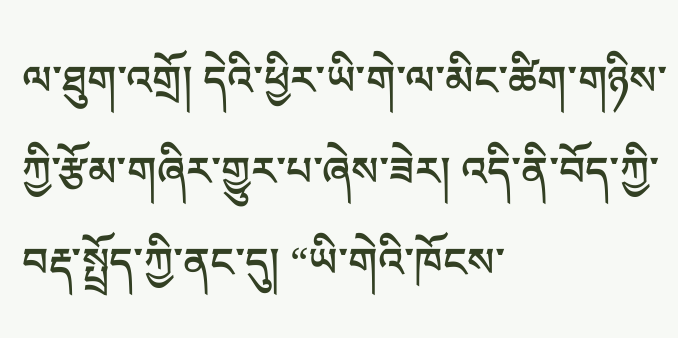ལ་ཐུག་འགྲོ། དེའི་ཕྱིར་ཡི་གེ་ལ་མིང་ཚིག་གཉིས་ཀྱི་རྩོམ་གཞིར་གྱུར་པ་ཞེས་ཟེར། འདི་ནི་བོད་ཀྱི་བརྡ་སྤྲོད་ཀྱི་ནང་དུ། “ཡི་གེའི་ཁོངས་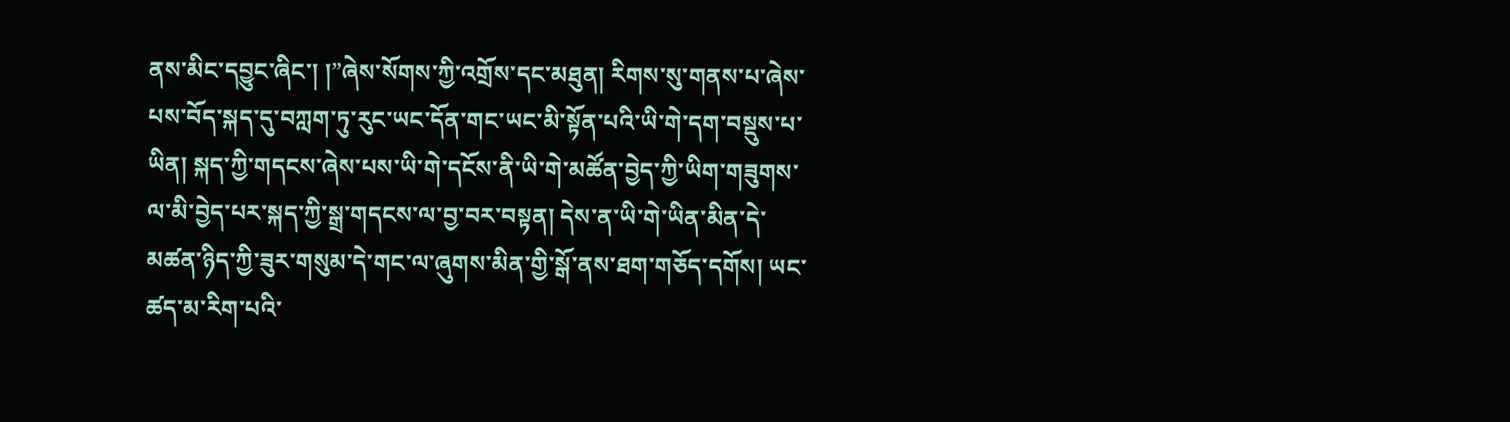ནས་མིང་དབྱུང་ཞིང་། །”ཞེས་སོགས་ཀྱི་འགྲོས་དང་མཐུན། རིགས་སུ་གནས་པ་ཞེས་པས་བོད་སྐད་དུ་བཀླག་ཏུ་རུང་ཡང་དོན་གང་ཡང་མི་སྟོན་པའི་ཡི་གེ་དག་བསྡུས་པ་ཡིན། སྐད་ཀྱི་གདངས་ཞེས་པས་ཡི་གེ་དངོས་ནི་ཡི་གེ་མཚོན་བྱེད་ཀྱི་ཡིག་གཟུགས་ལ་མི་བྱེད་པར་སྐད་ཀྱི་སྒྲ་གདངས་ལ་བྱ་བར་བསྟན། དེས་ན་ཡི་གེ་ཡིན་མིན་དེ་མཚན་ཉིད་ཀྱི་ཟུར་གསུམ་དེ་གང་ལ་ཞུགས་མིན་གྱི་སྒོ་ནས་ཐག་གཅོད་དགོས། ཡང་ཚད་མ་རིག་པའི་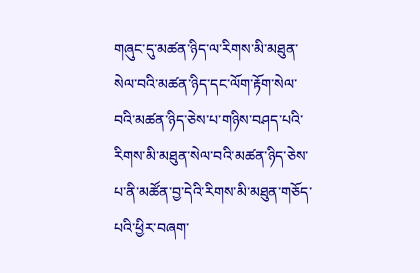གཞུང་དུ་མཚན་ཉིད་ལ་རིགས་མི་མཐུན་སེལ་བའི་མཚན་ཉིད་དང་ལོག་རྟོག་སེལ་བའི་མཚན་ཉིད་ཅེས་པ་གཉིས་བཤད་པའི་རིགས་མི་མཐུན་སེལ་བའི་མཚན་ཉིད་ཅེས་པ་ནི་མཚོན་བྱ་དེའི་རིགས་མི་མཐུན་གཅོད་པའི་ཕྱིར་བཞག་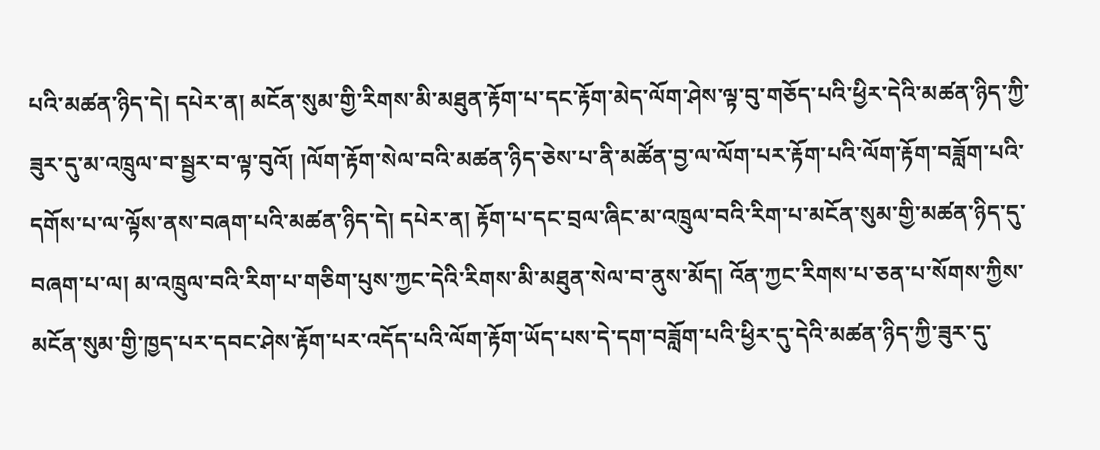པའི་མཚན་ཉིད་དེ། དཔེར་ན། མངོན་སུམ་གྱི་རིགས་མི་མཐུན་རྟོག་པ་དང་རྟོག་མེད་ལོག་ཤེས་ལྟ་བུ་གཅོད་པའི་ཕྱིར་དེའི་མཚན་ཉིད་ཀྱི་ཟུར་དུ་མ་འཁྲུལ་བ་སྦྱར་བ་ལྟ་བུའོ། །ལོག་རྟོག་སེལ་བའི་མཚན་ཉིད་ཅེས་པ་ནི་མཚོན་བྱ་ལ་ལོག་པར་རྟོག་པའི་ལོག་རྟོག་བཟློག་པའི་དགོས་པ་ལ་ལྟོས་ནས་བཞག་པའི་མཚན་ཉིད་དེ། དཔེར་ན། རྟོག་པ་དང་བྲལ་ཞིང་མ་འཁྲུལ་བའི་རིག་པ་མངོན་སུམ་གྱི་མཚན་ཉིད་དུ་བཞག་པ་ལ། མ་འཁྲུལ་བའི་རིག་པ་གཅིག་པུས་ཀྱང་དེའི་རིགས་མི་མཐུན་སེལ་བ་ནུས་མོད། འོན་ཀྱང་རིགས་པ་ཅན་པ་སོགས་ཀྱིས་མངོན་སུམ་གྱི་ཁྱད་པར་དབང་ཤེས་རྟོག་པར་འདོད་པའི་ལོག་རྟོག་ཡོད་པས་དེ་དག་བཟློག་པའི་ཕྱིར་དུ་དེའི་མཚན་ཉིད་ཀྱི་ཟུར་དུ་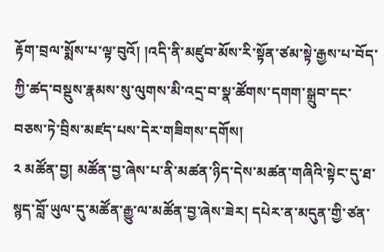རྟོག་བྲལ་སྨོས་པ་ལྟ་བུའོ། །འདི་ནི་མཛུབ་མོས་རི་སྟོན་ཙམ་སྟེ་རྒྱས་པ་བོད་ཀྱི་ཚད་བསྡུས་རྣམས་སུ་ལུགས་མི་འདྲ་བ་སྣ་ཚོགས་དགག་སྒྲུབ་དང་བཅས་ཏེ་བྲིས་མཛད་པས་དེར་གཟིགས་དགོས།
༢ མཚོན་བྱ། མཚོན་བྱ་ཞེས་པ་ནི་མཚན་ཉིད་དེས་མཚན་གཞིའི་སྟེང་དུ་ཐ་སྙད་བློ་ཡུལ་དུ་མཚོན་རྒྱུ་ལ་མཚོན་བྱ་ཞེས་ཟེར། དཔེར་ན་མདུན་གྱི་ཙན་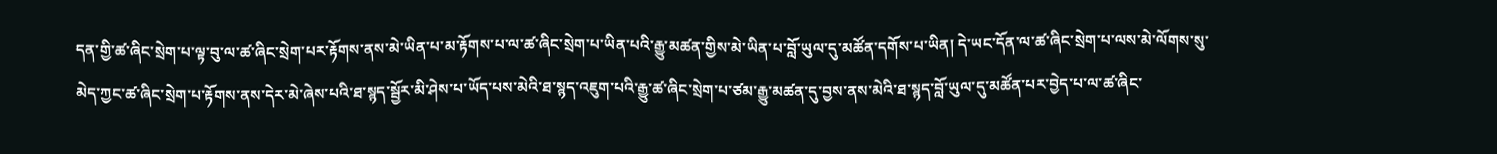དན་གྱི་ཚ་ཞིང་སྲེག་པ་ལྟ་བུ་ལ་ཚ་ཞིང་སྲེག་པར་རྟོགས་ནས་མེ་ཡིན་པ་མ་རྟོགས་པ་ལ་ཚ་ཞིང་སྲེག་པ་ཡིན་པའི་རྒྱུ་མཚན་གྱིས་མེ་ཡིན་པ་བློ་ཡུལ་དུ་མཚོན་དགོས་པ་ཡིན། དེ་ཡང་དོན་ལ་ཚ་ཞིང་སྲེག་པ་ལས་མེ་ལོགས་སུ་མེད་ཀྱང་ཚ་ཞིང་སྲེག་པ་རྟོགས་ནས་དེར་མེ་ཞེས་པའི་ཐ་སྙད་སྦྱོར་མི་ཤེས་པ་ཡོད་པས་མེའི་ཐ་སྙད་འཇུག་པའི་རྒྱུ་ཚ་ཞིང་སྲེག་པ་ཙམ་རྒྱུ་མཚན་དུ་བྱས་ནས་མེའི་ཐ་སྙད་བློ་ཡུལ་དུ་མཚོན་པར་བྱེད་པ་ལ་ཚ་ཞིང་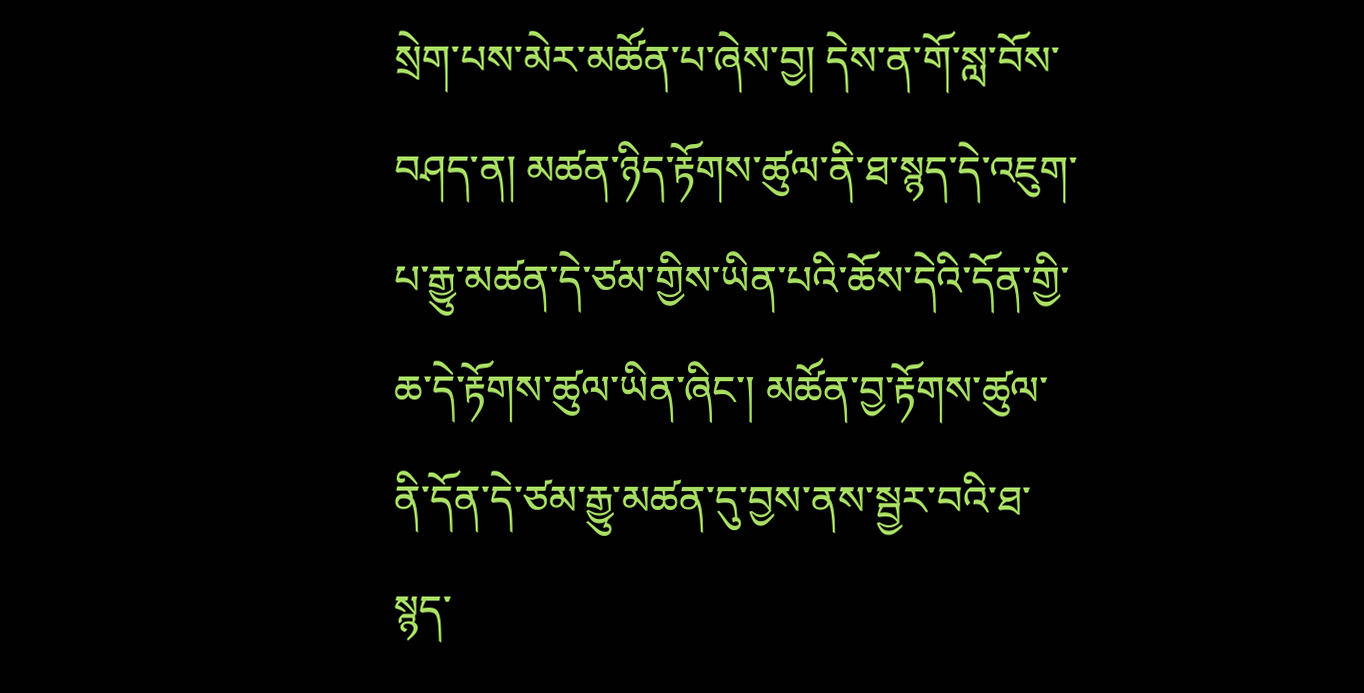སྲེག་པས་མེར་མཚོན་པ་ཞེས་བྱ། དེས་ན་གོ་སླ་བོས་བཤད་ན། མཚན་ཉིད་རྟོགས་ཚུལ་ནི་ཐ་སྙད་དེ་འཇུག་པ་རྒྱུ་མཚན་དེ་ཙམ་གྱིས་ཡིན་པའི་ཆོས་དེའི་དོན་གྱི་ཆ་དེ་རྟོགས་ཚུལ་ཡིན་ཞིང་། མཚོན་བྱ་རྟོགས་ཚུལ་ནི་དོན་དེ་ཙམ་རྒྱུ་མཚན་དུ་བྱས་ནས་སྦྱར་བའི་ཐ་སྙད་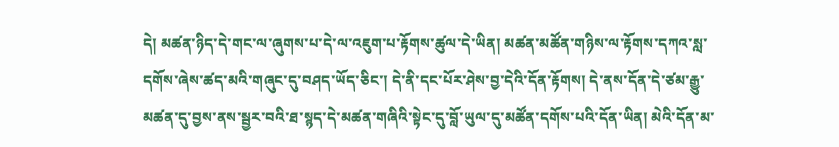དེ། མཚན་ཉིད་དེ་གང་ལ་ཞུགས་པ་དེ་ལ་འཇུག་པ་རྟོགས་ཚུལ་དེ་ཡིན། མཚན་མཚོན་གཉིས་ལ་རྟོགས་དཀའ་སླ་དགོས་ཞེས་ཚད་མའི་གཞུང་དུ་བཤད་ཡོད་ཅིང་། དེ་ནི་དང་པོར་ཤེས་བྱ་དེའི་དོན་རྟོགས། དེ་ནས་དོན་དེ་ཙམ་རྒྱུ་མཚན་དུ་བྱས་ནས་སྦྱར་བའི་ཐ་སྙད་དེ་མཚན་གཞིའི་སྟེང་དུ་བློ་ཡུལ་དུ་མཚོན་དགོས་པའི་དོན་ཡིན། མེའི་དོན་མ་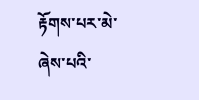རྟོགས་པར་མེ་ཞེས་པའི་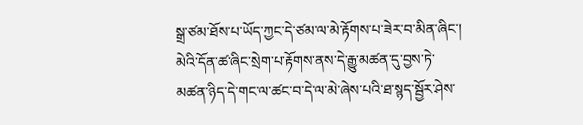སྒྲ་ཙམ་ཐོས་པ་ཡོད་ཀྱང་དེ་ཙམ་ལ་མེ་རྟོགས་པ་ཟེར་བ་མིན་ཞིང་། མེའི་དོན་ཚ་ཞིང་སྲེག་པ་རྟོགས་ནས་དེ་རྒྱུ་མཚན་དུ་བྱས་ཏེ་མཚན་ཉིད་དེ་གང་ལ་ཚང་བ་དེ་ལ་མེ་ཞེས་པའི་ཐ་སྙད་སྦྱོར་ཤེས་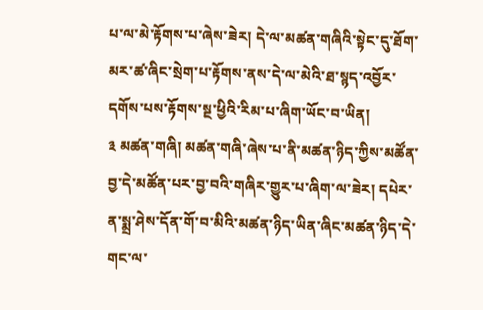པ་ལ་མེ་རྟོགས་པ་ཞེས་ཟེར། དེ་ལ་མཚན་གཞིའི་སྟེང་དུ་ཐོག་མར་ཚ་ཞིང་སྲེག་པ་རྟོགས་ནས་དེ་ལ་མེའི་ཐ་སྙད་འབྱོར་དགོས་པས་རྟོགས་སྔ་ཕྱིའི་རིམ་པ་ཞིག་ཡོང་བ་ཡིན།
༣ མཚན་གཞི། མཚན་གཞི་ཞེས་པ་ནི་མཚན་ཉིད་ཀྱིས་མཚོན་བྱ་དེ་མཚོན་པར་བྱ་བའི་གཞིར་གྱུར་པ་ཞིག་ལ་ཟེར། དཔེར་ན་སྨྲ་ཤེས་དོན་གོ་བ་མིའི་མཚན་ཉིད་ཡིན་ཞིང་མཚན་ཉིད་དེ་གང་ལ་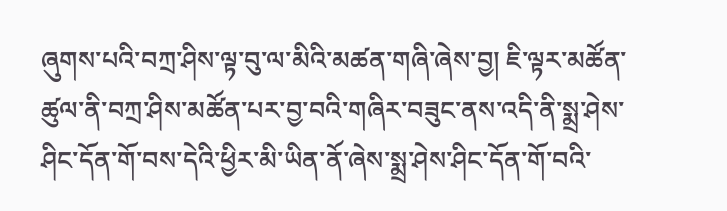ཞུགས་པའི་བཀྲ་ཤིས་ལྟ་བུ་ལ་མིའི་མཚན་གཞི་ཞེས་བྱ། ཇི་ལྟར་མཚོན་ཚུལ་ནི་བཀྲ་ཤིས་མཚོན་པར་བྱ་བའི་གཞིར་བཟུང་ནས་འདི་ནི་སྨྲ་ཤེས་ཤིང་དོན་གོ་བས་དེའི་ཕྱིར་མི་ཡིན་ནོ་ཞེས་སྨྲ་ཤེས་ཤིང་དོན་གོ་བའི་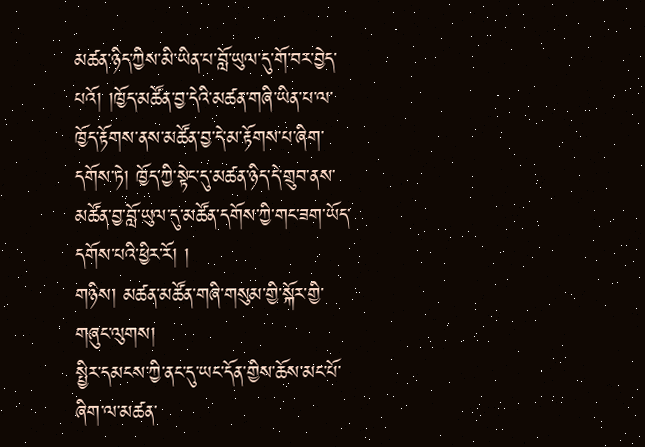མཚན་ཉིད་ཀྱིས་མི་ཡིན་པ་བློ་ཡུལ་དུ་གོ་བར་བྱེད་པའོ། །ཁྱོད་མཚོན་བྱ་དེའི་མཚན་གཞི་ཡིན་པ་ལ་ཁྱོད་རྟོགས་ནས་མཚོན་བྱ་དེ་མ་རྟོགས་པ་ཞིག་དགོས་ཏེ། ཁྱོད་ཀྱི་སྟེང་དུ་མཚན་ཉིད་དེ་གྲུབ་ནས་མཚོན་བྱ་བློ་ཡུལ་དུ་མཚོན་དགོས་ཀྱི་གང་ཟག་ཡོད་དགོས་པའི་ཕྱིར་རོ། །
གཉིས། མཚན་མཚོན་གཞི་གསུམ་གྱི་སྐོར་གྱི་གཞུང་ལུགས།
སྤྱིར་དམངས་ཀྱི་ནང་དུ་ཡང་དོན་གྱིས་ཆོས་མང་པོ་ཞིག་ལ་མཚན་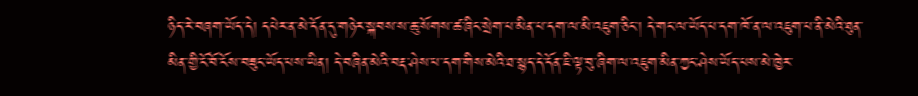ཉིད་རེ་བཞག་ཡོད་དེ། དཔེར་ན་མེ་དོན་དུ་གཉེར་སྐབས་ས་ཆུ་སོགས་ཚ་ཞིང་སྲེག་པ་མིན་པ་དག་ལ་མི་འཇུག་ཅིང་། དེ་གང་ལ་ཡོད་པ་དག་ཁོ་ན་ལ་འཇུག་པ་ནི་མེའི་ཐུན་མིན་གྱི་ངོ་བོ་ངོས་བཟུང་ཡོད་པས་ཡིན། དེ་བཞིན་མེའི་བརྡ་ཤེས་པ་དག་གིས་མེའི་ཐ་སྙད་དེ་དོན་ཇི་ལྟ་བུ་ཞིག་ལ་འཇུག་མིན་ཀྱང་ཤེས་ཡོད་པས་མེ་ཁྱེར་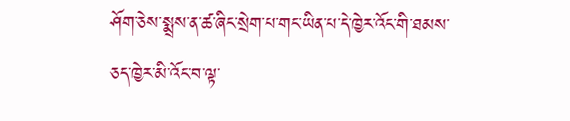ཤོག་ཅེས་སྨྲས་ན་ཚ་ཞིང་སྲེག་པ་གང་ཡིན་པ་དེ་ཁྱེར་འོང་གི་ཐམས་ཅད་ཁྱེར་མི་འོང་བ་ལྟ་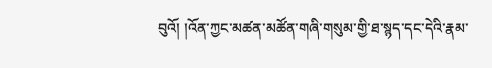བུའོ། །འོན་ཀྱང་མཚན་མཚོན་གཞི་གསུམ་གྱི་ཐ་སྙད་དང་དེའི་རྣམ་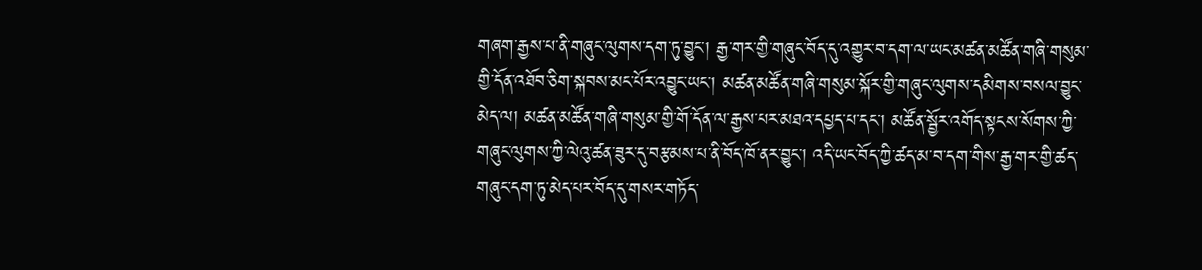གཞག་རྒྱས་པ་ནི་གཞུང་ལུགས་དག་ཏུ་བྱུང་། རྒྱ་གར་གྱི་གཞུང་བོད་དུ་འགྱུར་བ་དག་ལ་ཡང་མཚན་མཚོན་གཞི་གསུམ་གྱི་དོན་འཐོབ་ཅིག་སྐབས་མང་པོར་འབྱུང་ཡང་། མཚན་མཚོན་གཞི་གསུམ་སྐོར་གྱི་གཞུང་ལུགས་དམིགས་བསལ་བྱུང་མེད་ལ། མཚན་མཚོན་གཞི་གསུམ་གྱི་གོ་དོན་ལ་རྒྱས་པར་མཐའ་དཔྱད་པ་དང་། མཚོན་སྦྱོར་འགོད་སྟངས་སོགས་ཀྱི་གཞུང་ལུགས་ཀྱི་ལེའུ་ཚན་ཟུར་དུ་བརྩམས་པ་ནི་བོད་ཁོ་ནར་བྱུང་། འདི་ཡང་བོད་ཀྱི་ཚད་མ་བ་དག་གིས་རྒྱ་གར་གྱི་ཚད་གཞུང་དག་ཏུ་མེད་པར་བོད་དུ་གསར་གཏོད་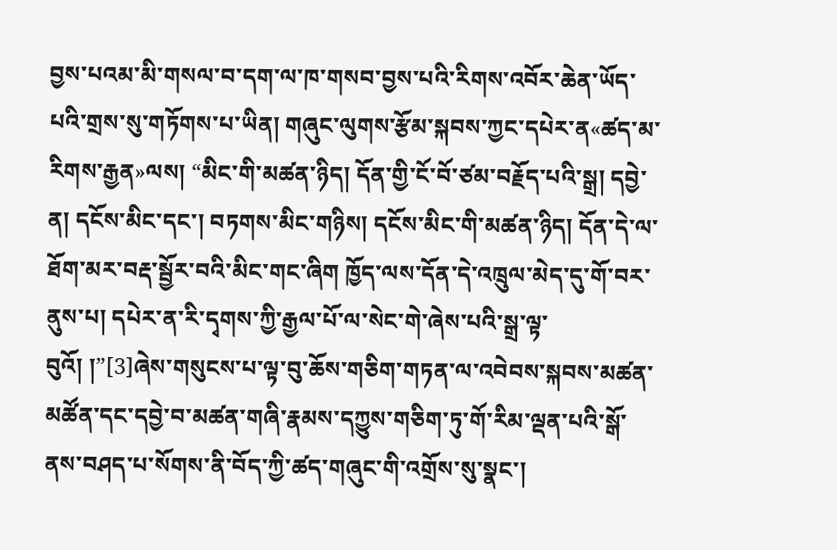བྱས་པའམ་མི་གསལ་བ་དག་ལ་ཁ་གསབ་བྱས་པའི་རིགས་འབོར་ཆེན་ཡོད་པའི་གྲས་སུ་གཏོགས་པ་ཡིན། གཞུང་ལུགས་རྩོམ་སྐབས་ཀྱང་དཔེར་ན«ཚད་མ་རིགས་རྒྱན»ལས། “མིང་གི་མཚན་ཉིད། དོན་གྱི་ངོ་བོ་ཙམ་བརྗོད་པའི་སྒྲ། དབྱེ་ན། དངོས་མིང་དང་། བཏགས་མིང་གཉིས། དངོས་མིང་གི་མཚན་ཉིད། དོན་དེ་ལ་ཐོག་མར་བརྡ་སྦྱོར་བའི་མིང་གང་ཞིག ཁྱོད་ལས་དོན་དེ་འཁྲུལ་མེད་དུ་གོ་བར་ནུས་པ། དཔེར་ན་རི་དྭགས་ཀྱི་རྒྱལ་པོ་ལ་སེང་གེ་ཞེས་པའི་སྒྲ་ལྟ་བུའོ། །”[3]ཞེས་གསུངས་པ་ལྟ་བུ་ཆོས་གཅིག་གཏན་ལ་འབེབས་སྐབས་མཚན་མཚོན་དང་དབྱེ་བ་མཚན་གཞི་རྣམས་དཀྱུས་གཅིག་ཏུ་གོ་རིམ་ལྡན་པའི་སྒོ་ནས་བཤད་པ་སོགས་ནི་བོད་ཀྱི་ཚད་གཞུང་གི་འགྲོས་སུ་སྣང་།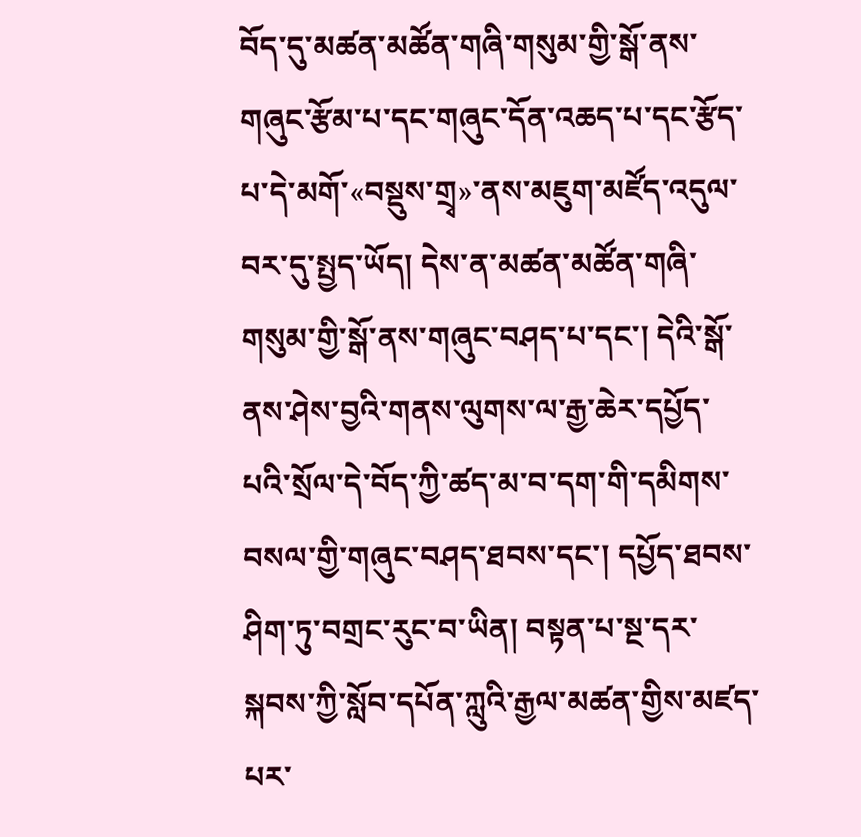བོད་དུ་མཚན་མཚོན་གཞི་གསུམ་གྱི་སྒོ་ནས་གཞུང་རྩོམ་པ་དང་གཞུང་དོན་འཆད་པ་དང་རྩོད་པ་དེ་མགོ་«བསྡུས་གྲྭ»་ནས་མཇུག་མཛོད་འདུལ་བར་དུ་སྤྱད་ཡོད། དེས་ན་མཚན་མཚོན་གཞི་གསུམ་གྱི་སྒོ་ནས་གཞུང་བཤད་པ་དང་། དེའི་སྒོ་ནས་ཤེས་བྱའི་གནས་ལུགས་ལ་རྒྱ་ཆེར་དཔྱོད་པའི་སྲོལ་དེ་བོད་ཀྱི་ཚད་མ་བ་དག་གི་དམིགས་བསལ་གྱི་གཞུང་བཤད་ཐབས་དང་། དཔྱོད་ཐབས་ཤིག་ཏུ་བགྲང་རུང་བ་ཡིན། བསྟན་པ་སྔ་དར་སྐབས་ཀྱི་སློབ་དཔོན་ཀླུའི་རྒྱལ་མཚན་གྱིས་མཛད་པར་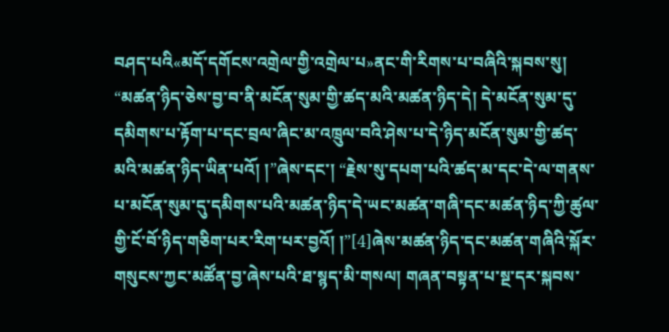བཤད་པའི«མདོ་དགོངས་འགྲེལ་གྱི་འགྲེལ་པ»ནང་གི་རིགས་པ་བཞིའི་སྐབས་སུ། “མཚན་ཉིད་ཅེས་བྱ་བ་ནི་མངོན་སུམ་གྱི་ཚད་མའི་མཚན་ཉིད་དེ། དེ་མངོན་སུམ་དུ་དམིགས་པ་རྟོག་པ་དང་བྲལ་ཞིང་མ་འཁྲུལ་བའི་ཤེས་པ་དེ་ཉིད་མངོན་སུམ་གྱི་ཚད་མའི་མཚན་ཉིད་ཡིན་པའོ། །”ཞེས་དང་། “རྗེས་སུ་དཔག་པའི་ཚད་མ་དང་དེ་ལ་གནས་པ་མངོན་སུམ་དུ་དམིགས་པའི་མཚན་ཉིད་དེ་ཡང་མཚན་གཞི་དང་མཚན་ཉིད་ཀྱི་ཚུལ་གྱི་ངོ་བོ་ཉིད་གཅིག་པར་རིག་པར་བྱའོ། །”[4]ཞེས་མཚན་ཉིད་དང་མཚན་གཞིའི་སྐོར་གསུངས་ཀྱང་མཚོན་བྱ་ཞེས་པའི་ཐ་སྙད་མི་གསལ། གཞན་བསྟན་པ་སྔ་དར་སྐབས་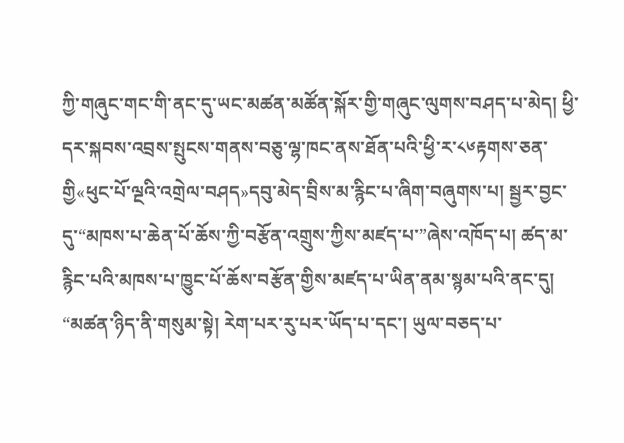ཀྱི་གཞུང་གང་གི་ནང་དུ་ཡང་མཚན་མཚོན་སྐོར་གྱི་གཞུང་ལུགས་བཤད་པ་མེད། ཕྱི་དར་སྐབས་འབྲས་སྤུངས་གནས་བཅུ་ལྷ་ཁང་ནས་ཐོན་པའི་ཕྱི་ར་༨༦རྟགས་ཅན་གྱི«ཕུང་པོ་ལྔའི་འགྲེལ་བཤད»དབུ་མེད་བྲིས་མ་རྙིང་པ་ཞིག་བཞུགས་པ། སྦྱར་བྱང་དུ་“མཁས་པ་ཆེན་པོ་ཆོས་ཀྱི་བརྩོན་འགྲུས་ཀྱིས་མཛད་པ་”ཞེས་འཁོད་པ། ཚད་མ་རྙིང་པའི་མཁས་པ་ཁྱུང་པོ་ཆོས་བརྩོན་གྱིས་མཛད་པ་ཡིན་ནམ་སྙམ་པའི་ནང་དུ། “མཚན་ཉིད་ནི་གསུམ་སྟེ། རེག་པར་རུ་པར་ཡོད་པ་དང་། ཡུལ་བཅད་པ་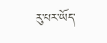རུ་པར་ཡོད་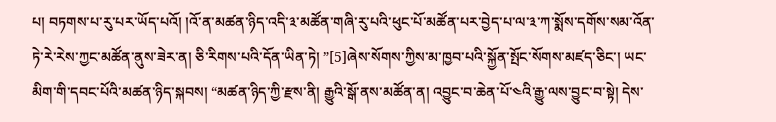པ། བཏགས་པ་རུ་པར་ཡོད་པའོ། །འོ་ན་མཚན་ཉིད་འདི་༣་མཚོན་གཞི་རུ་པའི་ཕུང་པོ་མཚོན་པར་བྱེད་པ་ལ་༣་ཀ་སྨོས་དགོས་སམ་འོན་ཏེ་རེ་རེས་ཀྱང་མཚོན་ནུས་ཟེར་ན། ཅི་རིགས་པའི་དོན་ཡིན་ཏེ། ”[5]ཞེས་སོགས་ཀྱིས་མ་ཁྱབ་པའི་སྐྱོན་སྤོང་སོགས་མཛད་ཅིང་། ཡང་མིག་གི་དབང་པོའི་མཚན་ཉིད་སྐབས། “མཚན་ཉིད་ཀྱི་རྫས་ནི། རྒྱུའི་སྒོ་ནས་མཚོན་ན། འབྱུང་བ་ཆེན་པོ་༤འི་རྒྱུ་ལས་བྱུང་བ་སྟེ། དེས་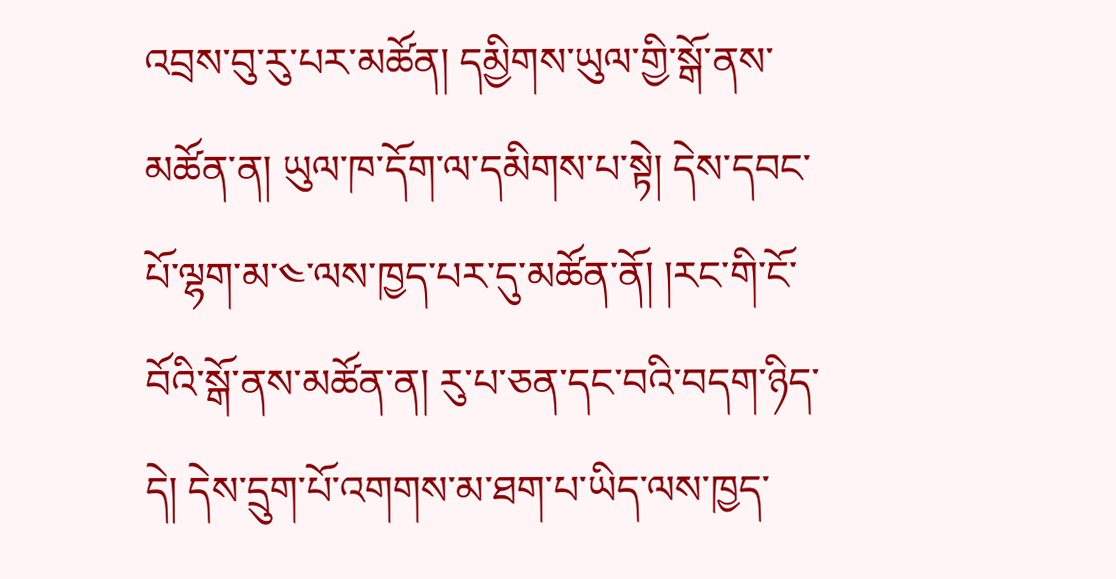འབྲས་བུ་རུ་པར་མཚོན། དམྱིགས་ཡུལ་གྱི་སྒོ་ནས་མཚོན་ན། ཡུལ་ཁ་དོག་ལ་དམིགས་པ་སྟེ། དེས་དབང་པོ་ལྷག་མ་༤་ལས་ཁྱད་པར་དུ་མཚོན་ནོ། །རང་གི་ངོ་བོའི་སྒོ་ནས་མཚོན་ན། རུ་པ་ཅན་དང་བའི་བདག་ཉིད་དེ། དེས་དྲུག་པོ་འགགས་མ་ཐག་པ་ཡིད་ལས་ཁྱད་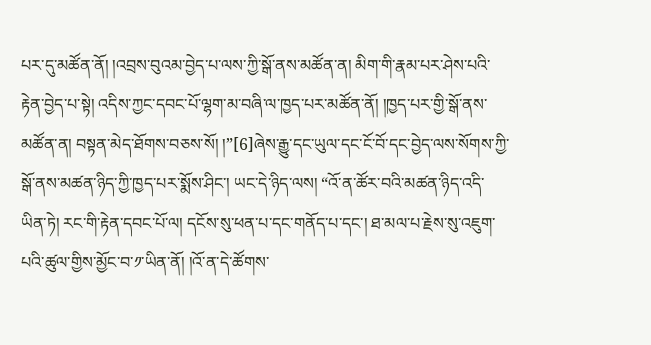པར་དུ་མཚོན་ནོ། །འབྲས་བུའམ་བྱེད་པ་ལས་ཀྱི་སྒོ་ནས་མཚོན་ན། མིག་གི་རྣམ་པར་ཤེས་པའི་རྟེན་བྱེད་པ་སྟེ། འདིས་ཀྱང་དབང་པོ་ལྷག་མ་བཞི་ལ་ཁྱད་པར་མཚོན་ནོ། །ཁྱད་པར་གྱི་སྒོ་ནས་མཚོན་ན། བསྟན་མེད་ཐོགས་བཅས་སོ། །”[6]ཞེས་རྒྱུ་དང་ཡུལ་དང་ངོ་བོ་དང་བྱེད་ལས་སོགས་ཀྱི་སྒོ་ནས་མཚན་ཉིད་ཀྱི་ཁྱད་པར་སྨོས་ཤིང་། ཡང་དེ་ཉིད་ལས། “འོ་ན་ཚོར་བའི་མཚན་ཉིད་འདི་ཡིན་ཏེ། རང་གི་རྟེན་དབང་པོ་ལ། དངོས་སུ་ཕན་པ་དང་གནོད་པ་དང་། ཐ་མལ་པ་རྗེས་སུ་འཇུག་པའི་ཚུལ་གྱིས་མྱོང་བ་༡་ཡིན་ནོ། །འོ་ན་དེ་ཚོགས་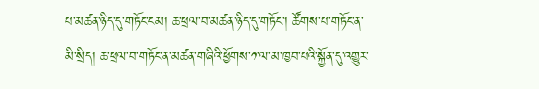པ་མཚན་ཉིད་དུ་གཏོང་ངམ། ཆ་ཕྲལ་བ་མཚན་ཉིད་དུ་གཏོང་། ཚོགས་པ་གཏོང་ན་མི་སྲིད། ཆ་ཕྲལ་བ་གཏོང་ན་མཚན་གཞིའི་ཕྱོགས་༡་ལ་མ་ཁྱབ་པའི་སྐྱོན་དུ་འགྱུར་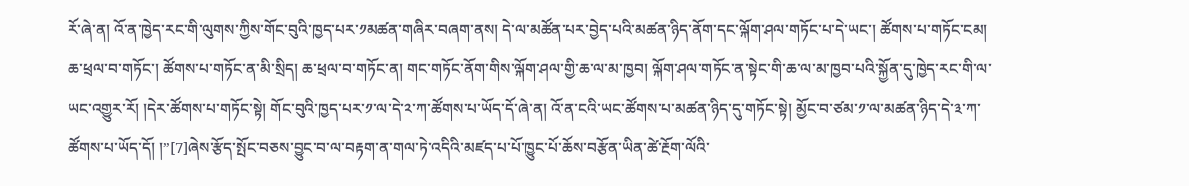རོ་ཞེ་ན། འོ་ན་ཁྱེད་རང་གི་ལུགས་ཀྱིས་གོང་བུའི་ཁྱད་པར་༡མཚན་གཞིར་བཞག་ནས། དེ་ལ་མཚོན་པར་བྱེད་པའི་མཚན་ཉིད་ནོག་དང་ལྐོག་ཤལ་གཏོང་པ་དེ་ཡང་། ཚོགས་པ་གཏོང་ངམ། ཆ་ཕྲལ་བ་གཏོང་། ཚོགས་པ་གཏོང་ན་མི་སྲིད། ཆ་ཕྲལ་བ་གཏོང་ན། གང་གཏོང་ནོག་གིས་ལྐོག་ཤལ་གྱི་ཆ་ལ་མ་ཁྱབ། ལྐོག་ཤལ་གཏོང་ན་སྟེང་གི་ཆ་ལ་མ་ཁྱབ་པའི་སྐྱོན་དུ་ཁྱེད་རང་གི་ལ་ཡང་འགྱུར་རོ། །དེར་ཚོགས་པ་གཏོང་སྟེ། གོང་བུའི་ཁྱད་པར་༡་ལ་དེ་༢་ཀ་ཚོགས་པ་ཡོད་དོ་ཞེ་ན། འོ་ན་ངའི་ཡང་ཚོགས་པ་མཚན་ཉིད་དུ་གཏོང་སྟེ། མྱོང་བ་ཙམ་༡་ལ་མཚན་ཉིད་དེ་༣་ཀ་ཚོགས་པ་ཡོད་དོ། །”[7]ཞེས་རྩོད་སྤོང་བཅས་བྱུང་བ་ལ་བརྟག་ན་གལ་ཏེ་འདིའི་མཛད་པ་པོ་ཁྱུང་པོ་ཆོས་བརྩོན་ཡིན་ཚེ་རྔོག་ལོའི་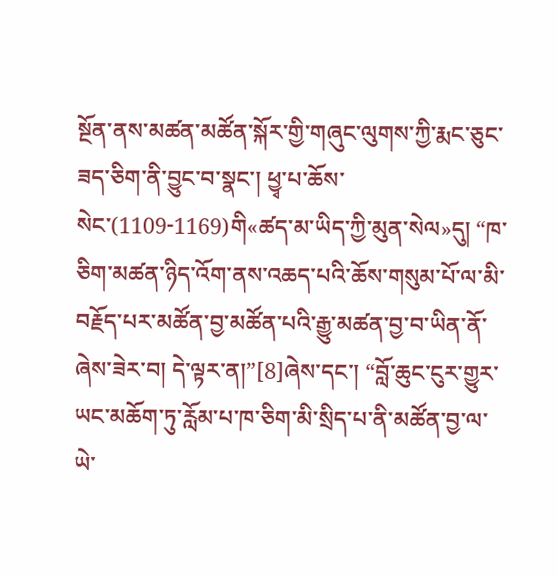སྔོན་ནས་མཚན་མཚོན་སྐོར་གྱི་གཞུང་ལུགས་ཀྱི་རྨང་ཅུང་ཟད་ཅིག་ནི་བྱུང་བ་སྣང་། ཕྱྭ་པ་ཆོས་སེང་(1109-1169)གི«ཚད་མ་ཡིད་ཀྱི་མུན་སེལ»དུ། “ཁ་ཅིག་མཚན་ཉིད་འོག་ནས་འཆད་པའི་ཆོས་གསུམ་པོ་ལ་མི་བརྗོད་པར་མཚོན་བྱ་མཚོན་པའི་རྒྱུ་མཚན་བྱ་བ་ཡིན་ནོ་ཞེས་ཟེར་བ། དེ་ལྟར་ན།”[8]ཞེས་དང་། “བློ་ཆུང་ངུར་གྱུར་ཡང་མཆོག་ཏུ་རློམ་པ་ཁ་ཅིག་མི་སྲིད་པ་ནི་མཚོན་བྱ་ལ་ཡེ་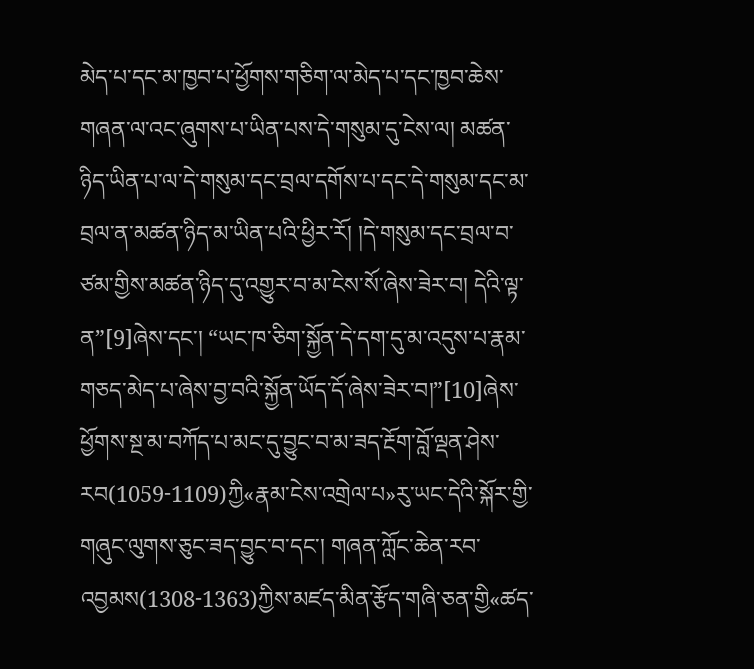མེད་པ་དང་མ་ཁྱབ་པ་ཕྱོགས་གཅིག་ལ་མེད་པ་དང་ཁྱབ་ཆེས་གཞན་ལ་འང་ཞུགས་པ་ཡིན་པས་དེ་གསུམ་དུ་ངེས་ལ། མཚན་ཉིད་ཡིན་པ་ལ་དེ་གསུམ་དང་བྲལ་དགོས་པ་དང་དེ་གསུམ་དང་མ་བྲལ་ན་མཚན་ཉིད་མ་ཡིན་པའི་ཕྱིར་རོ། །དེ་གསུམ་དང་བྲལ་བ་ཙམ་གྱིས་མཚན་ཉིད་དུ་འགྱུར་བ་མ་ངེས་སོ་ཞེས་ཟེར་བ། དེའི་ལྟ་ན”[9]ཞེས་དང་། “ཡང་ཁ་ཅིག་སྐྱོན་དེ་དག་དུ་མ་འདུས་པ་རྣམ་གཅད་མེད་པ་ཞེས་བྱ་བའི་སྐྱོན་ཡོད་དོ་ཞེས་ཟེར་བ།”[10]ཞེས་ཕྱོགས་སྔ་མ་བཀོད་པ་མང་དུ་བྱུང་བ་མ་ཟད་རྔོག་བློ་ལྡན་ཤེས་རབ(1059-1109)ཀྱི«རྣམ་ངེས་འགྲེལ་པ»རུ་ཡང་དེའི་སྐོར་གྱི་གཞུང་ལུགས་ཅུང་ཟད་བྱུང་བ་དང་། གཞན་ཀློང་ཆེན་རབ་འབྱམས(1308-1363)ཀྱིས་མཛད་མིན་རྩོད་གཞི་ཅན་གྱི«ཚད་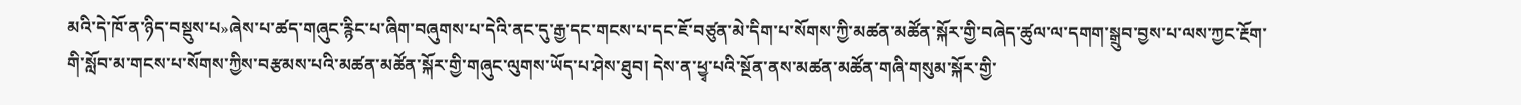མའི་དེ་ཁོ་ན་ཉིད་བསྡུས་པ»ཞེས་པ་ཚད་གཞུང་རྙིང་པ་ཞིག་བཞུགས་པ་དེའི་ནང་དུ་རྒྱ་དང་གངས་པ་དང་ཇོ་བཙུན་མེ་དིག་པ་སོགས་ཀྱི་མཚན་མཚོན་སྐོར་གྱི་བཞེད་ཚུལ་ལ་དགག་སྒྲུབ་བྱས་པ་ལས་ཀྱང་རྔོག་གི་སློབ་མ་གངས་པ་སོགས་ཀྱིས་བརྩམས་པའི་མཚན་མཚོན་སྐོར་གྱི་གཞུང་ལུགས་ཡོད་པ་ཤེས་ཐུབ། དེས་ན་ཕྱྭ་པའི་སྔོན་ནས་མཚན་མཚོན་གཞི་གསུམ་སྐོར་གྱི་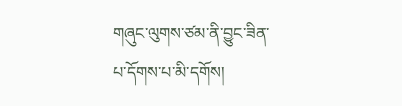གཞུང་ལུགས་ཙམ་ནི་བྱུང་ཟིན་པ་དོགས་པ་མི་དགོས།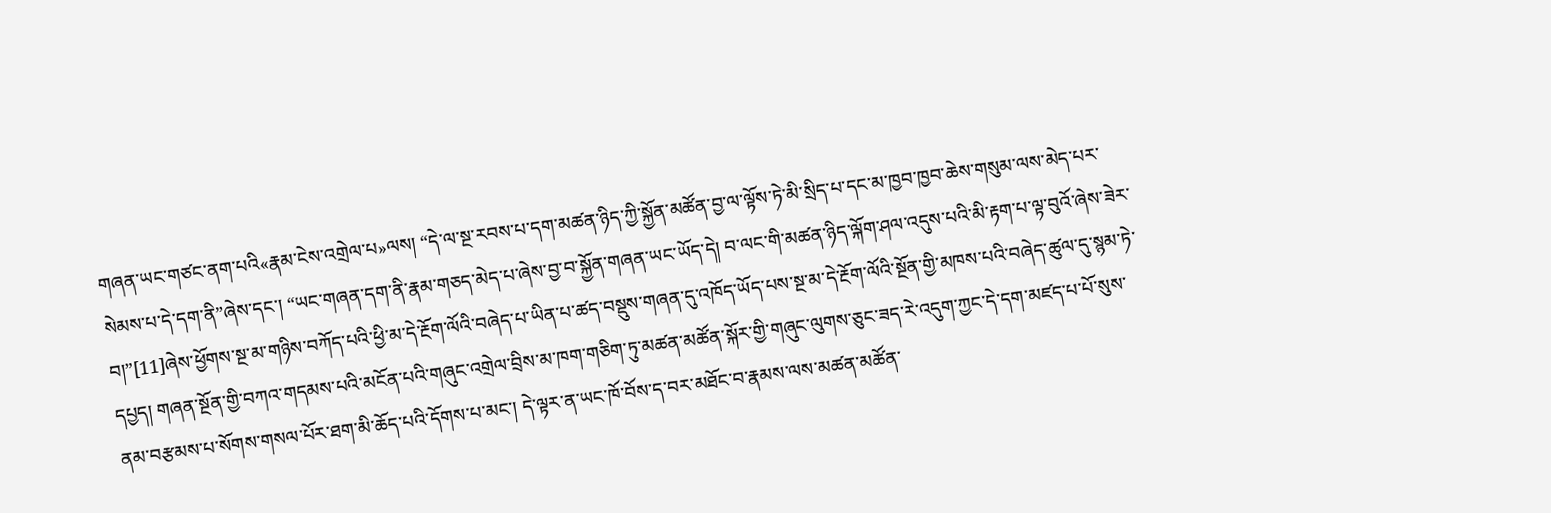གཞན་ཡང་གཙང་ནག་པའི«རྣམ་ངེས་འགྲེལ་པ»ལས། “དེ་ལ་སྔ་རབས་པ་དག་མཚན་ཉིད་ཀྱི་སྐྱོན་མཚོན་བྱ་ལ་ལྟོས་ཏེ་མི་སྲིད་པ་དང་མ་ཁྱབ་ཁྱབ་ཆེས་གསུམ་ལས་མེད་པར་སེམས་པ་དེ་དག་ནི”ཞེས་དང་། “ཡང་གཞན་དག་ནི་རྣམ་གཅད་མེད་པ་ཞེས་བྱ་བ་སྐྱོན་གཞན་ཡང་ཡོད་དེ། བ་ལང་གི་མཚན་ཉིད་ལྐོག་ཤལ་འདུས་པའི་མི་རྟག་པ་ལྟ་བུའོ་ཞེས་ཟེར་བ།”[11]ཞེས་ཕྱོགས་སྔ་མ་གཉིས་བཀོད་པའི་ཕྱི་མ་དེ་རྔོག་ལོའི་བཞེད་པ་ཡིན་པ་ཚད་བསྡུས་གཞན་དུ་འཁོད་ཡོད་པས་སྔ་མ་དེ་རྔོག་ལོའི་སྔོན་གྱི་མཁས་པའི་བཞེད་ཚུལ་དུ་སྙམ་ཏེ་དཔྱད། གཞན་སྔོན་གྱི་བཀའ་གདམས་པའི་མངོན་པའི་གཞུང་འགྲེལ་བྲིས་མ་ཁག་གཅིག་ཏུ་མཚན་མཚོན་སྐོར་གྱི་གཞུང་ལུགས་ཅུང་ཟད་རེ་འདུག་ཀྱང་དེ་དག་མཛད་པ་པོ་སུས་ནམ་བརྩམས་པ་སོགས་གསལ་པོར་ཐག་མི་ཆོད་པའི་དོགས་པ་མང་། དེ་ལྟར་ན་ཡང་ཁོ་བོས་ད་བར་མཐོང་བ་རྣམས་ལས་མཚན་མཚོན་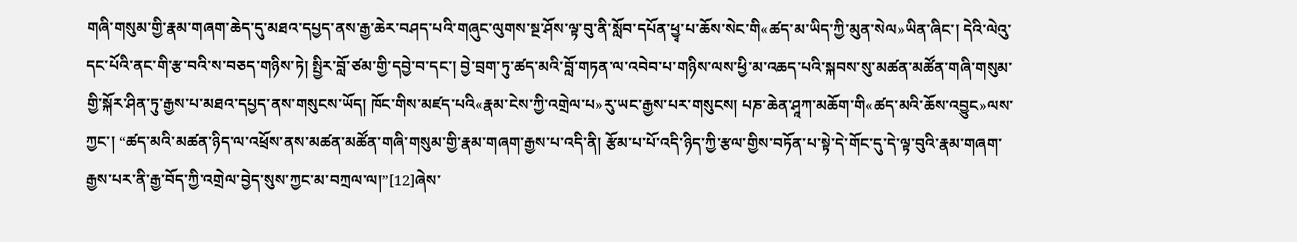གཞི་གསུམ་གྱི་རྣམ་གཞག་ཆེད་དུ་མཐའ་དཔྱད་ནས་རྒྱ་ཆེར་བཤད་པའི་གཞུང་ལུགས་སྔ་ཤོས་ལྟ་བུ་ནི་སློབ་དཔོན་ཕྱྭ་པ་ཆོས་སེང་གི«ཚད་མ་ཡིད་ཀྱི་མུན་སེལ»ཡིན་ཞིང་། དེའི་ལེའུ་དང་པོའི་ནང་གི་རྩ་བའི་ས་བཅད་གཉིས་ཏེ། སྤྱིར་བློ་ཙམ་གྱི་དབྱེ་བ་དང་། བྱེ་བྲག་ཏུ་ཚད་མའི་བློ་གཏན་ལ་འབེབ་པ་གཉིས་ལས་ཕྱི་མ་འཆད་པའི་སྐབས་སུ་མཚན་མཚོན་གཞི་གསུམ་གྱི་སྐོར་ཤིན་ཏུ་རྒྱས་པ་མཐའ་དཔྱད་ནས་གསུངས་ཡོད། ཁོང་གིས་མཛད་པའི«རྣམ་ངེས་ཀྱི་འགྲེལ་པ»རུ་ཡང་རྒྱས་པར་གསུངས། པཎ་ཆེན་ཤཱཀ་མཆོག་གི«ཚད་མའི་ཆོས་འབྱུང»ལས་ཀྱང་། “ཚད་མའི་མཚན་ཉིད་ལ་འཕྲོས་ནས་མཚན་མཚོན་གཞི་གསུམ་གྱི་རྣམ་གཞག་རྒྱས་པ་འདི་ནི། རྩོམ་པ་པོ་འདི་ཉིད་ཀྱི་རྩལ་གྱིས་བཏོན་པ་སྟེ་དེ་གོང་དུ་དེ་ལྟ་བུའི་རྣམ་གཞག་རྒྱས་པར་ནི་རྒྱ་བོད་ཀྱི་འགྲེལ་བྱེད་སུས་ཀྱང་མ་བཀྲལ་ལ།”[12]ཞེས་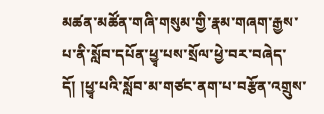མཚན་མཚོན་གཞི་གསུམ་གྱི་རྣམ་གཞག་རྒྱས་པ་ནི་སློབ་དཔོན་ཕྱྭ་པས་སྲོལ་ཕྱེ་བར་བཞེད་དོ། །ཕྱྭ་པའི་སློབ་མ་གཙང་ནག་པ་བརྩོན་འགྲུས་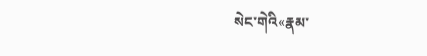སེང་གེའི«རྣམ་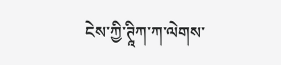ངེས་ཀྱི་ཊཱིཀ་ཀ་ལེགས་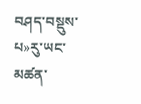བཤད་བསྡུས་པ»རུ་ཡང་མཚན་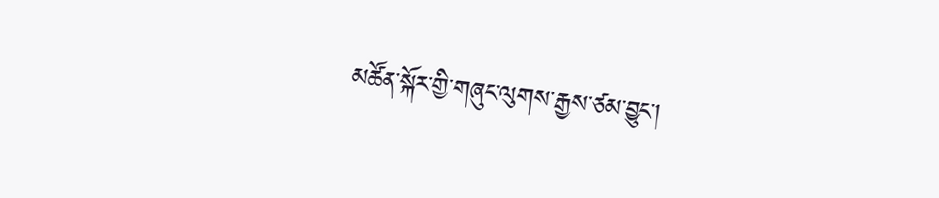མཚོན་སྐོར་གྱི་གཞུང་ལུགས་རྒྱས་ཙམ་བྱུང་།